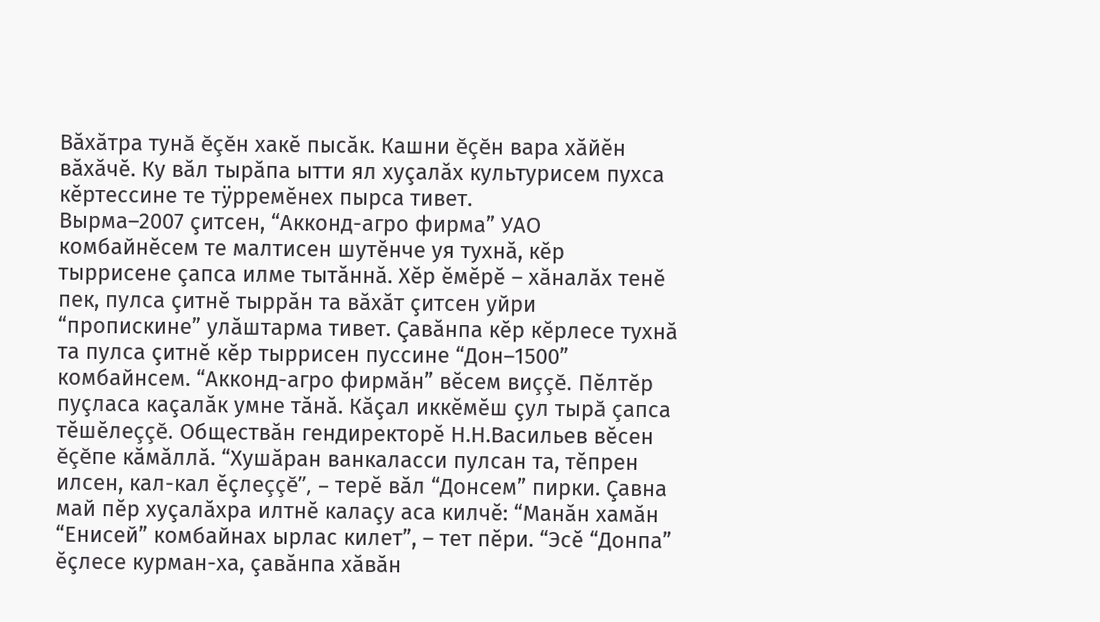Вăхăтра тунă ĕçĕн хакĕ пысăк. Кашни ĕçĕн вара хăйĕн вăхăчĕ. Ку вăл тырăпа ытти ял хуçалăх культурисем пухса кĕртессине те тÿрремĕнех пырса тивет.
Вырма–2007 çитсен, “Акконд-агро фирма” УАО комбайнĕсем те малтисен шутĕнче уя тухнă, кĕр тыррисене çапса илме тытăннă. Хĕр ĕмĕрĕ – хăналăх тенĕ пек, пулса çитнĕ тыррăн та вăхăт çитсен уйри “пропискине” улăштарма тивет. Çавăнпа кĕр кĕрлесе тухнă та пулса çитнĕ кĕр тыррисен пуссине “Дон–1500” комбайнсем. “Акконд-агро фирмăн” вĕсем виççĕ. Пĕлтĕр пуçласа каçалăк умне тăнă. Кăçал иккĕмĕш çул тырă çапса тĕшĕлеççĕ. Обществăн гендиректорĕ Н.Н.Васильев вĕсен ĕçĕпе кăмăллă. “Хушăран ванкаласси пулсан та, тĕпрен илсен, кал-кал ĕçлеççĕ”, – терĕ вăл “Донсем” пирки. Çавна май пĕр хуçалăхра илтнĕ калаçу аса килчĕ: “Манăн хамăн “Енисей” комбайнах ырлас килет”, – тет пĕри. “Эсĕ “Донпа” ĕçлесе курман-ха, çавăнпа хăвăн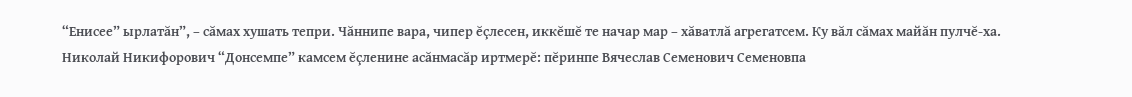“Енисее” ырлатăн”, – сăмах хушать тепри. Чăннипе вара, чипер ĕçлесен, иккĕшĕ те начар мар – хăватлă агрегатсем. Ку вăл сăмах майăн пулчĕ-ха.
Николай Никифорович “Донсемпе” камсем ĕçленине асăнмасăр иртмерĕ: пĕринпе Вячеслав Семенович Семеновпа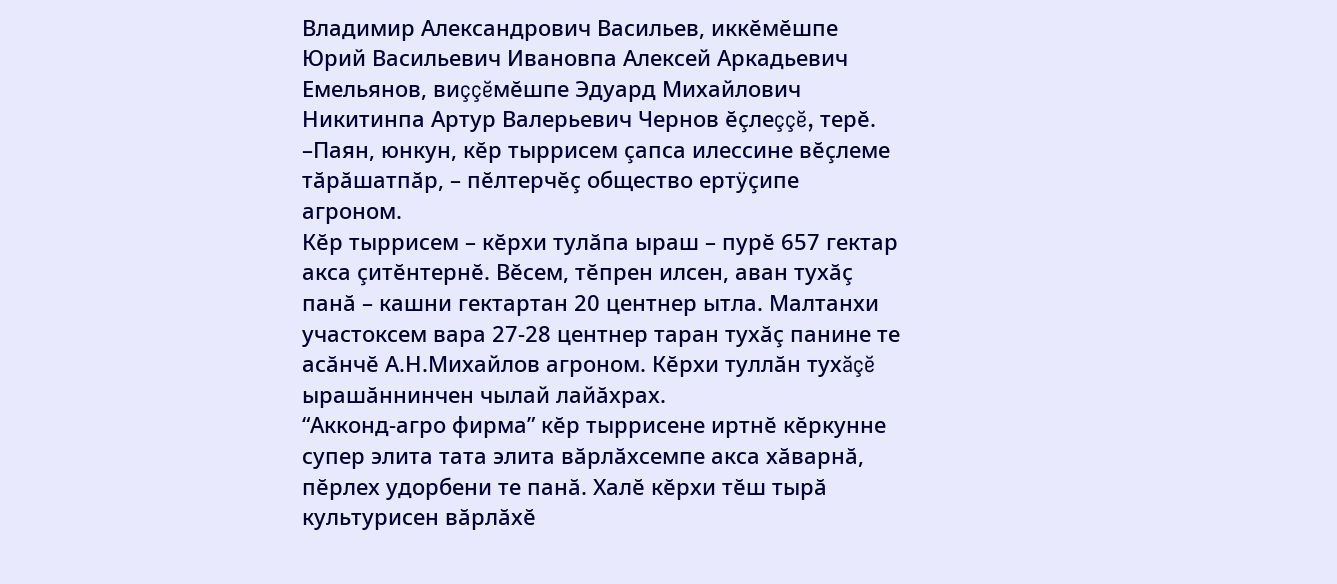Владимир Александрович Васильев, иккĕмĕшпе Юрий Васильевич Ивановпа Алексей Аркадьевич Емельянов, виççĕмĕшпе Эдуард Михайлович Никитинпа Артур Валерьевич Чернов ĕçлеççĕ, терĕ.
–Паян, юнкун, кĕр тыррисем çапса илессине вĕçлеме тăрăшатпăр, – пĕлтерчĕç общество ертÿçипе агроном.
Кĕр тыррисем – кĕрхи тулăпа ыраш – пурĕ 657 гектар акса çитĕнтернĕ. Вĕсем, тĕпрен илсен, аван тухăç панă – кашни гектартан 20 центнер ытла. Малтанхи участоксем вара 27-28 центнер таран тухăç панине те асăнчĕ А.Н.Михайлов агроном. Кĕрхи туллăн тухăçĕ ырашăннинчен чылай лайăхрах.
“Акконд-агро фирма” кĕр тыррисене иртнĕ кĕркунне супер элита тата элита вăрлăхсемпе акса хăварнă, пĕрлех удорбени те панă. Халĕ кĕрхи тĕш тырă культурисен вăрлăхĕ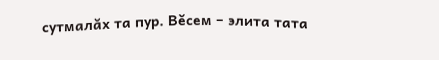сутмалăх та пур. Вĕсем – элита тата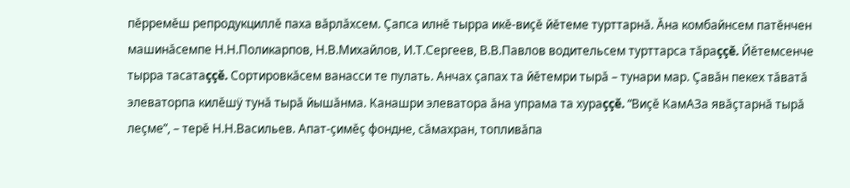пĕрремĕш репродукциллĕ паха вăрлăхсем. Çапса илнĕ тырра икĕ-виçĕ йĕтеме турттарнă. Ăна комбайнсем патĕнчен машинăсемпе Н.Н.Поликарпов, Н.В.Михайлов, И.Т.Сергеев, В.В.Павлов водительсем турттарса тăраççĕ. Йĕтемсенче тырра тасатаççĕ. Сортировкăсем ванасси те пулать. Анчах çапах та йĕтемри тырă – тунари мар. Çавăн пекех тăватă элеваторпа килĕшÿ тунă тырă йышăнма. Канашри элеватора ăна упрама та хураççĕ. “Виçĕ КамАЗа явăçтарнă тырă леçме”, – терĕ Н.Н.Васильев. Апат-çимĕç фондне, сăмахран, топливăпа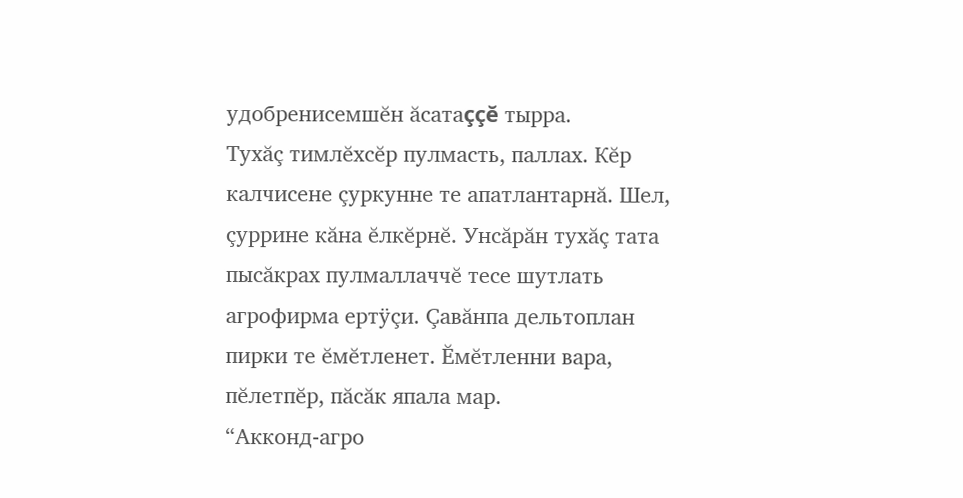удобренисемшĕн ăсатаççĕ тырра.
Тухăç тимлĕхсĕр пулмасть, паллах. Кĕр калчисене çуркунне те апатлантарнă. Шел, çуррине кăна ĕлкĕрнĕ. Унсăрăн тухăç тата пысăкрах пулмаллаччĕ тесе шутлать агрофирма ертÿçи. Çавăнпа дельтоплан пирки те ĕмĕтленет. Ĕмĕтленни вара, пĕлетпĕр, пăсăк япала мар.
“Акконд-агро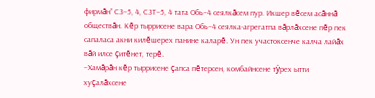фирмăн” СЗ–5, 4, СЗТ–5, 4 тата Обь–4 сеялкăсем пур. Икшер вĕсем асăннă обществăн. Кĕр тыррисене вара Обь–4 сеялка-агрегатпа вăрлăхсене пĕр пек сапаласа акни килĕшерех панине каларĕ. Ун пек участоксенче калча лайăх вăй илсе çитĕнет, терĕ.
–Хамăрăн кĕр тыррисене çапса пĕтерсен, комбайнсене тÿрех ытти хуçалăхсене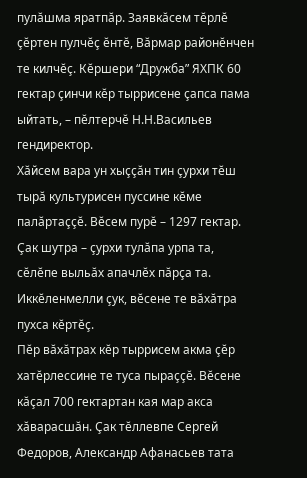пулăшма яратпăр. Заявкăсем тĕрлĕ çĕртен пулчĕç ĕнтĕ, Вăрмар районĕнчен те килчĕç. Кĕршери “Дружба” ЯХПК 60 гектар çинчи кĕр тыррисене çапса пама ыйтать, – пĕлтерчĕ Н.Н.Васильев гендиректор.
Хăйсем вара ун хыççăн тин çурхи тĕш тырă культурисен пуссине кĕме палăртаççĕ. Вĕсем пурĕ – 1297 гектар. Çак шутра – çурхи тулăпа урпа та, сĕлĕпе выльăх апачлĕх пăрçа та. Иккĕленмелли çук, вĕсене те вăхăтра пухса кĕртĕç.
Пĕр вăхăтрах кĕр тыррисем акма çĕр хатĕрлессине те туса пыраççĕ. Вĕсене кăçал 700 гектартан кая мар акса хăварасшăн. Çак тĕллевпе Сергей Федоров, Александр Афанасьев тата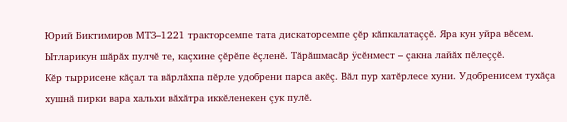Юрий Биктимиров МТЗ–1221 тракторсемпе тата дискаторсемпе çĕр кăпкалатаççĕ. Яра кун уйра вĕсем. Ытларикун шăрăх пулчĕ те, каçхине çĕрĕпе ĕçленĕ. Тăрăшмасăр ÿсĕнмест – çакна лайăх пĕлеççĕ.
Кĕр тыррисене кăçал та вăрлăхпа пĕрле удобрени парса акĕç. Вăл пур хатĕрлесе хуни. Удобренисем тухăçа хушнă пирки вара хальхи вăхăтра иккĕленекен çук пулĕ.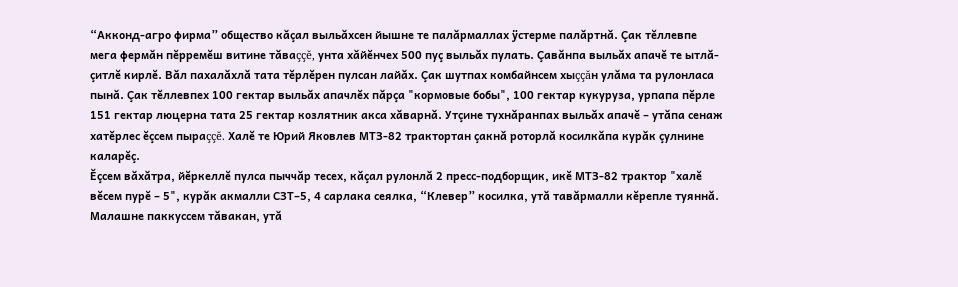“Акконд-агро фирма” общество кăçал выльăхсен йышне те палăрмаллах ÿстерме палăртнă. Çак тĕллевпе мега фермăн пĕрремĕш витине тăваççĕ, унта хăйĕнчех 500 пуç выльăх пулать. Çавăнпа выльăх апачĕ те ытлă-çитлĕ кирлĕ. Вăл пахалăхлă тата тĕрлĕрен пулсан лайăх. Çак шутпах комбайнсем хыççăн улăма та рулонласа пынă. Çак тĕллевпех 100 гектар выльăх апачлĕх пăрçа "кормовые бобы", 100 гектар кукуруза, урпапа пĕрле 151 гектар люцерна тата 25 гектар козлятник акса хăварнă. Утçине тухнăранпах выльăх апачĕ – утăпа сенаж хатĕрлес ĕçсем пыраççĕ. Халĕ те Юрий Яковлев МТЗ-82 трактортан çакнă роторлă косилкăпа курăк çулнине каларĕç.
Ĕçсем вăхăтра, йĕркеллĕ пулса пыччăр тесех, кăçал рулонлă 2 пресс-подборщик, икĕ МТЗ-82 трактор "халĕ вĕсем пурĕ – 5", курăк акмалли СЗТ–5, 4 сарлака сеялка, “Клевер” косилка, утă тавăрмалли кĕрепле туяннă. Малашне паккуссем тăвакан, утă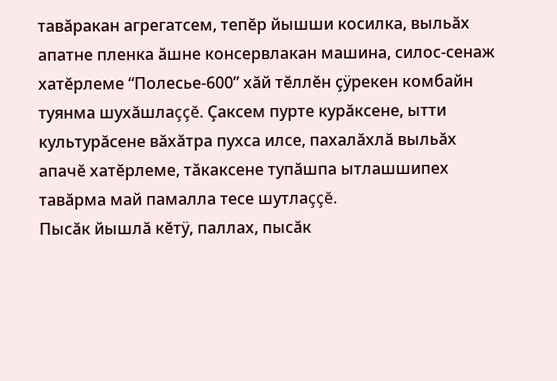тавăракан агрегатсем, тепĕр йышши косилка, выльăх апатне пленка ăшне консервлакан машина, силос-сенаж хатĕрлеме “Полесье-600” хăй тĕллĕн çÿрекен комбайн туянма шухăшлаççĕ. Çаксем пурте курăксене, ытти культурăсене вăхăтра пухса илсе, пахалăхлă выльăх апачĕ хатĕрлеме, тăкаксене тупăшпа ытлашшипех тавăрма май памалла тесе шутлаççĕ.
Пысăк йышлă кĕтÿ, паллах, пысăк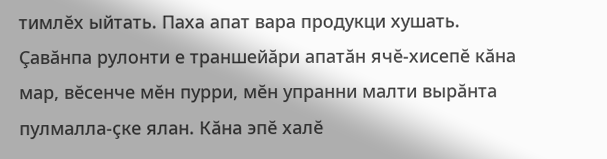тимлĕх ыйтать. Паха апат вара продукци хушать. Çавăнпа рулонти е траншейăри апатăн ячĕ-хисепĕ кăна мар, вĕсенче мĕн пурри, мĕн упранни малти вырăнта пулмалла-çке ялан. Кăна эпĕ халĕ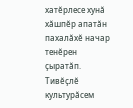хатĕрлесе хунă хăшпĕр апатăн пахалăхĕ начар тенĕрен çыратăп. Тивĕçлĕ культурăсем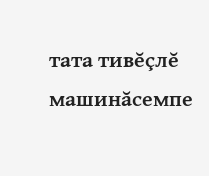тата тивĕçлĕ машинăсемпе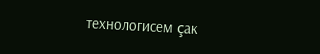технологисем çак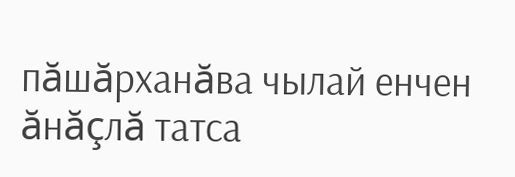пăшăрханăва чылай енчен ăнăçлă татса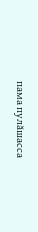пама пулăшасса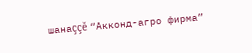шанаççĕ “Акконд-агро фирма”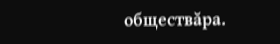обществăра.